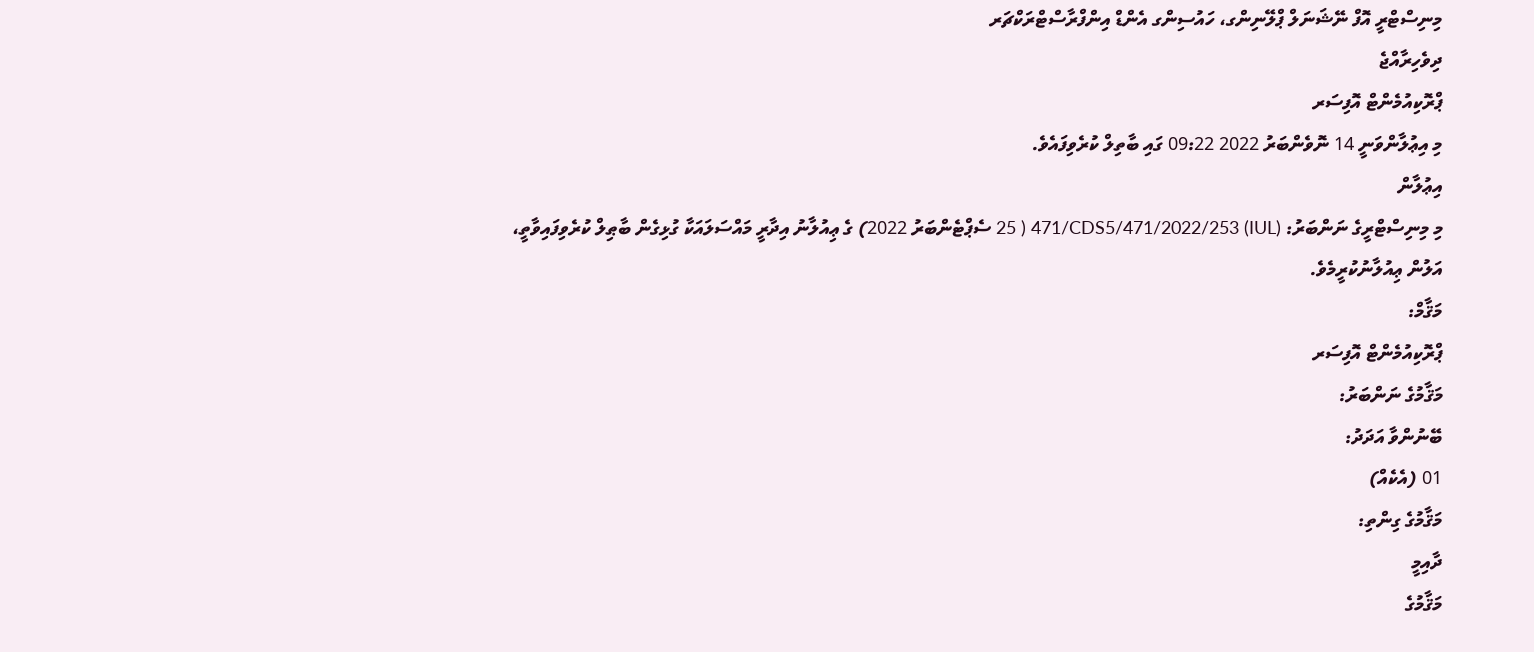މިނިސްޓްރީ އޮފް ނޭޝަނަލް ޕްލޭނިންގ، ހައުސިންގ އެންޑް އިންފްރާސްޓްރަކްޗަރ
ދިވެހިރާއްޖެ
ޕްރޮކިއުމެންޓް އޮފިސަރ
މި އިޢުލާންވަނީ 14 ނޮވެންބަރު 2022 09:22 ގައި ބާތިލް ކުރެވިފައެވެ.
އިޢުލާން
މި މިނިސްޓްރީގެ ނަންބަރު: (IUL) 471/CDS5/471/2022/253 ( 25 ސެޕްޓެންބަރު 2022) ގެ ޢިއުލާނު އިދާރީ މައްސަލައަކާ ގުޅިގެން ބާޠިލް ކުރެވިފައިވާތީ، އަލުން ޢިއުލާނުކުރީމެވެ.
މަޤާމް:
ޕްރޮކިއުމެންޓް އޮފިސަރ
މަޤާމުގެ ނަންބަރު:
ބޭނުންވާ އަދަދު:
01 (އެކެއް)
މަޤާމުގެ ގިންތި:
ދާއިމީ
މަޤާމުގެ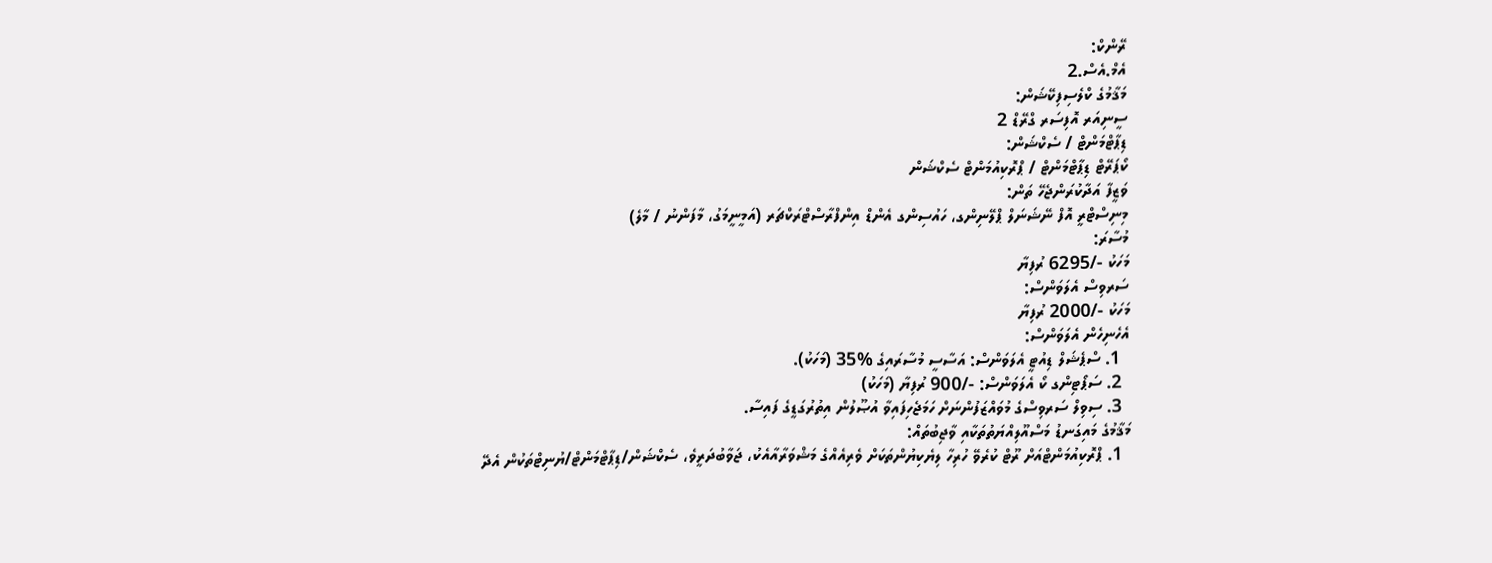ރޭންކް:
އެމް.އެސް.2
މަޤާމުގެ ކްލެސިފިކޭޝަން:
ސީނިއަރ އޮފިސަރ ގްރޭޑް 2
ޑިޕާޓްމަންޓް / ސެކްޝަން:
ކޯޕަރޭޓް ޑިޕާޓްމަންޓް / ޕްރޮކިއުމަންޓް ސެކްޝަން
ވަޒީފާ އަދާކުރަންޖެހޭ ތަން:
މިނިސްޓްރީ އޮފް ނޭޝަނަލް ޕްލޭނިންގ، ހައުސިންގ އެންޑް އިންފްރާސްޓްރަކްޗަރ (އަމީނީމަގު، މާފަންނު / މާލެ)
މުސާރަ:
މަހަކު -/6295 ރުފިޔާ
ސަރވިސް އެލަވަންސް:
މަހަކު -/2000 ރުފިޔާ
އެހެނިހެން އެލަވަންސް:
  1. ސްޕެޝަލް ޑިއުޓީ އެލަވަންސް: އަސާސީ މުސާރައިގެ %35 (މަހަކު).
  2. ސަޕޯޓިންގ ކޯ އެލަވަންސް: -/900 ރުފިޔާ (މަހަކު)
  3. ސިވިލް ސަރވިސްގެ މުވައްޒަފުންނަށް ހަމަޖެހިފައިވާ އުޞޫލުން އިތުރުގަޑީގެ ފައިސާ.
މަޤާމުގެ މައިގަނޑު މަސްއޫލިއްޔަތުތަކާއި ވާޖިބުތައް:
  1. ޕްރޮކިއުމަންޓްއަށް ރޫޓް ކުރެވޭ ހުރިހާ ލިޔެކިޔުންތަކަށް ވެރިއެއްގެ މަޝްވަރާއާއެކު، ޖަވާބުދަރީވެ، ސެކްޝަން/ޑިޕާޓްމަންޓް/ޔުނިޓްތަކުން އެދޭ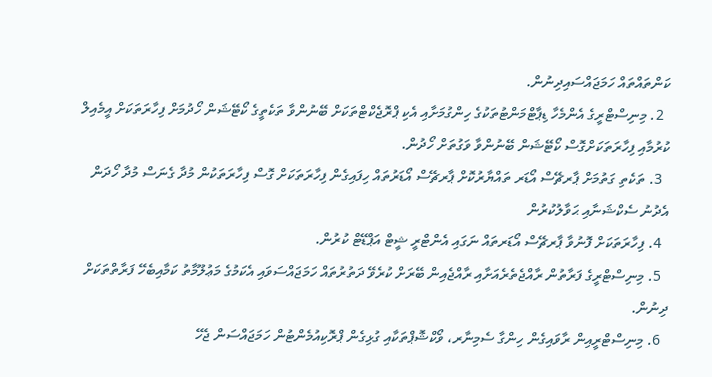ކަންތައްތައް ހަމަޖައްސައިދިނުން.
  2. މިނިސްޓްރީގެ އެންމެހާ ޑިޕާޓްމަންޓުތަކުގެ ހިންގުމަށާއި އެކި ޕްރޮޖެކްޓްތަކަށް ބޭނުންވާ ތަކެތީގެ ކޯޓޭޝަން ހޯދުމަށް ފިހާރަތަކަށް އީމެއިލް ކުރުމާއި ފިހާރަތަކަށްގޮސް ކޯޓޭޝަން ބޭނުންވާ ވަގުތަށް ހޯދުން.
  3. ތަކެތި ގަތުމަށް ޕާރޗޭސް އޯޑަރ ތައްޔާރުކޮށް ޕާރޗޭސް އޯޑަރުތައް ހިފައިގެން ފިހާރަތަކަށް ގޮސް ފިހާރަތަކުން މުދާ ގެނަސް މުދާ ހޯދަން އެދުނު ސެކްޝަނާއި ޙަވާލުކުރުން
  4. ފިހާރަތަކަށް ފޮނުވާ ޕާރޗޭސް އޯޑަރތައް ނަގައި އެންޓްރީ ޝީޓް އަޕްޑޭޓް ކުރުން.
  5. މިނިސްޓްރީގެ ފަރާތުން ރާއްޖެތެރެއަށާއި ރާއްޖެއިން ބޭރަށް ކުރެވޭ ދަތުރުތައް ހަމަޖައްސަވައި އެކަމުގެ މަޢުލޫމާތު ކަމާއިބެހޭ ފަރާތްތަކަށް ދިނުން.
  6. މިނިސްޓްރީއިން ރާވައިގެން ހިންގާ ސެމިނާރ، ވޯކްޝޮޕްތަކާއި ގުޅިގެން ޕްރޮކިއުމެންޓުން ހަމަޖައްސަން ޖެހޭ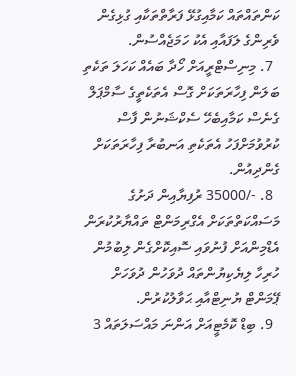ކަންތައްތައް ކަމާއިގުޅޭ ފަރާތްތަކާއި ގުޅިގެން ވެރިންގެ ލަފައާއި އެކު ހަމަޖެއްސުން.
  7. މިނިސްޓްރީއަށް ހޯދާ ބައެއް ކަހަލަ ތަކެތި ބަލަން ފިހާރަތަކަށް ގޮސް އެތަކެތީގެ ސާމްޕަލް ގެނެސް ކަމާއިބެހޭ ސެކްޝަނުން ފާސް ކުރުވުމަށްފަހު އެތަކެތި އަނބުރާ ފިހާރަތަކަށް ގެންދިއުން.
  8. -/35000 ރުފިޔާއިން ދަށުގެ މަސައްކަތްތަކަށް އެގްރިމަންޓް ތައްޔާރުކުރަން އެޑްމިންއަށް ފުނުވައި ސޮއިކޮށްގެން ލިބުމުން ހުރިހާ ލިޔެކިޔުންތައް ދުވަހުން ދުވަހަށް ޕޭމަންޓް ޔުނިޓްއާއި ޙަވާލުކުރުން.
  9. ބިޑް ކޮމެޓީއަށް އަންނަ މައްސަލަތައް 3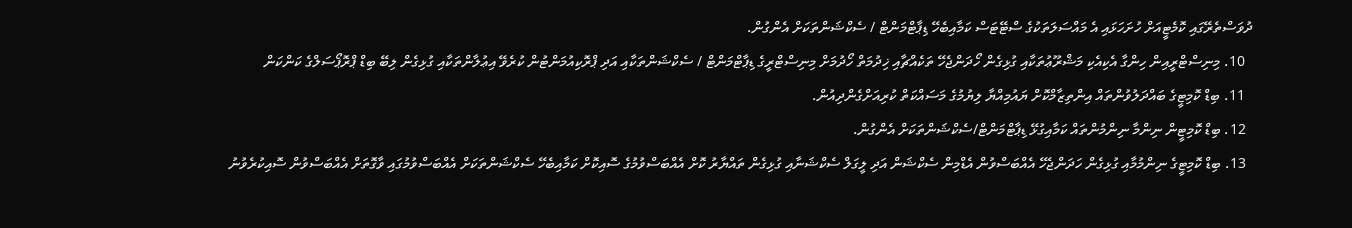ދުވަސްތެރޭގައި ކޮމެޓީއަށް ހުށަހަޅައި އެ މައްސަލަތަކުގެ ސްޓޭޓަސް ކަމާއިބެހޭ ޑިޕާޓްމަންޓް / ސެކްޝަންތަކަށް އެންގުން.
  10. މިނިސްޓްރީއިން ހިންގާ އެކިއެކި މަޝްރޫޢުތަކާއި ގުޅިގެން ހޯދަންޖެހޭ ތަކެއްޗާއި ޚިދުމަތް ހޯދުމަށް މިނިސްޓްރީގެ ޑިޕާޓްމަންޓް / ސެކްޝަންތަކާއި އަދި ޕްރޮކިއުމަންޓުން ކުރެވޭ އިޢުލާންތަކާއި ގުޅިގެން ލިބޭ ބިޑް ޕްރޮޕޯސަލްގެ ކަންކަން
  11. ބިޑް ކޮމިޓީގެ ބައްދަލުވުންތައް އިންތިޒާމްކޮށް ޔައުމިއްޔާ ލިޔުމުގެ މަސައްކަތް ކުރިއަށްގެންދިއުން.
  12. ބިޑް ކޮމިޓީން ނިންމާ ނިންމުންތައް ކަމާއިގުޅޭ ޑިޕާޓްމަންޓް/ސެކްޝަންތަކަށް އެންގުން.
  13. ބިޑް ކޮމިޓީގެ ނިންމުމާއި ގުޅިގެން ހަދަންޖެހޭ އެއްބަސްވުން އެޑްމިން ސެކްޝަން އަދި ލީގަލް ސެކްޝަނާއި ގުޅިގެން ތައްޔާރު ކޮށް އެއްބަސްވުމުގެ ސޮއިކޮށް ކަމާއިބެހޭ ސެކްޝަންތަކަށް އެއްބަސްވުމުގައި ވާގޮތަށް އެއްބަސްވުން ސޮއިކުރެވުނު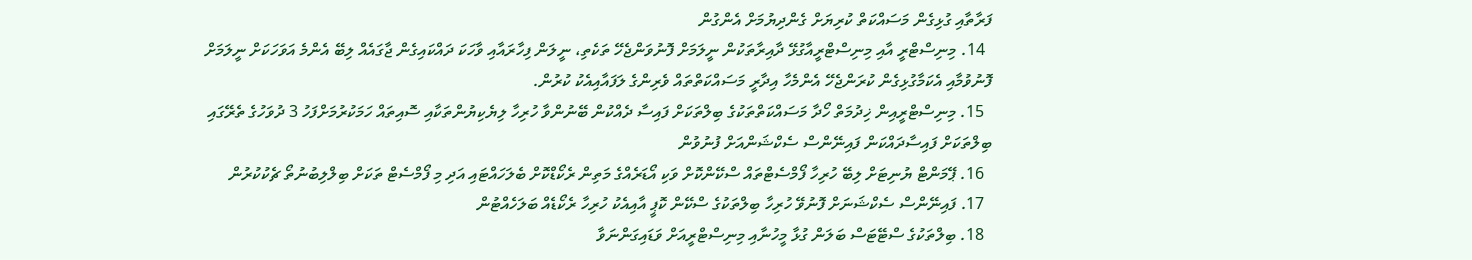ފަރާތާއި ގުޅިގެން މަސައްކަތް ކުރިޔަށް ގެންދިޔުމަށް އެންގުން
  14. މިނިސްޓްރީ އާއި މިނިސްޓްރީއާގުޅޭ ދާއިރާތަކުން ނީލަމަށް ފޮނުވަންޖެހޭ ތަކެތި، ނީލަން ފިހާރައާއި ވާހަކަ ދައްކައިގެން ޖާގައެއް ލިބޭ އެންމެ އަވަހަކަށް ނީލަމަށް ފޮނުވުމާއި އެކަމާގުޅިގެން ކުރަންޖެހޭ އެންމެހާ އިދާރީ މަސައްކަތްތައް ވެރިންގެ ލަފައާއިއެކު ކުރުން.
  15. މިނިސްޓްރީއިން ޚިދުމަތް ހޯދާ މަސައްކަތްތަކުގެ ބިލްތަކަށް ފައިސާ ދެއްކުން ބޭނުންވާ ހުރިހާ ލިޔެކިޔުންތަކާއި ސޮއިތައް ހަމަކުރުމަށްފަހު 3 ދުވަހުގެ ތެރޭގައި ބިލްތަކަށް ފައިސާދައްކަން ފައިނޭންސް ސެކްޝަންއަށް ފުނުވުން
  16. ޕޭމަންޓް ޔުނިޓަށް ލިބޭ ހުރިހާ ފޯމްސެޓްތައް ސްކޭންކޮށް ވަކި އޯޑަރެއްގެ މަތިން ރެކޯޑްކޮށް ބެލަހައްޓައި އަދި މި ފޯމްސެޓް ތަކަށް ބިލްލިބުނުތޯ ޗެކުކުރުން
  17. ފައިނޭންސް ސެކްޝަނަށް ފޮނުވޭ ހުރިހާ ބިލްތަކުގެ ސްކޭން ކޮޕީ އާއިއެކު ހުރިހާ ރެކޯޑެއް ބަލަހެއްޓުން
  18. ބިލްތަކުގެ ސްޓޭޓަސް ބަލަން ގުޅާ މީހުނާއި މިނިސްޓްރީއަށް ވަޑައިގަންނަވާ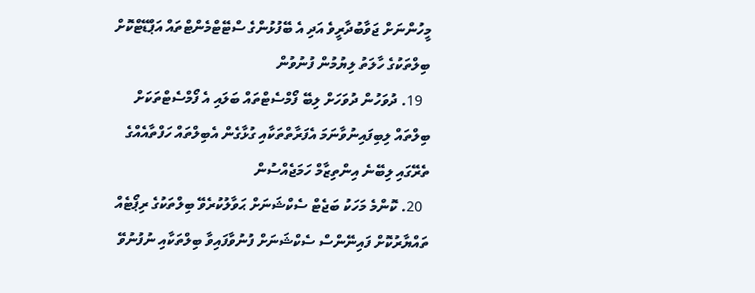މީހުންނަށް ޖަވާބުދާރީވެ އަދި އެ ބޭފުޅުންގެ ސްޓޭޓްމެންޓްތައް އަޕްޑޭޓްކޮށް ބިލްތަކުގެ ހާލަތު ލިޔުމުން ފުނުވުން
  19. ދުވަހުން ދުވަހަށް ލިބޭ ފޯމްސެޓްތައް ބަލައި އެ ފޯމްސެޓްތަކަށް ބިލްތައް ލިބިފައިނުވާނަމަ އެފަރާތްތަކާއި ގުޅާގެން އެބިލްތައް ހަފްތާއެއްގެ ތެރޭގައި ލިބޭނެ އިންތިޒާމް ހަމަޖެއްސުން
  20. ކޮންމެ މަހަކު ބަޖެޓް ސެކްޝަނަށް ޙަވާލުކުރެވޭ ބިލްތަކުގެ ރިޕޯޓެއް ތައްޔާރުކޮށް ފައިނޭންސް ސެކްޝަނަށް ފުނުވާފައިވާ ބިލްތަކާއި ނުފުނުވޭ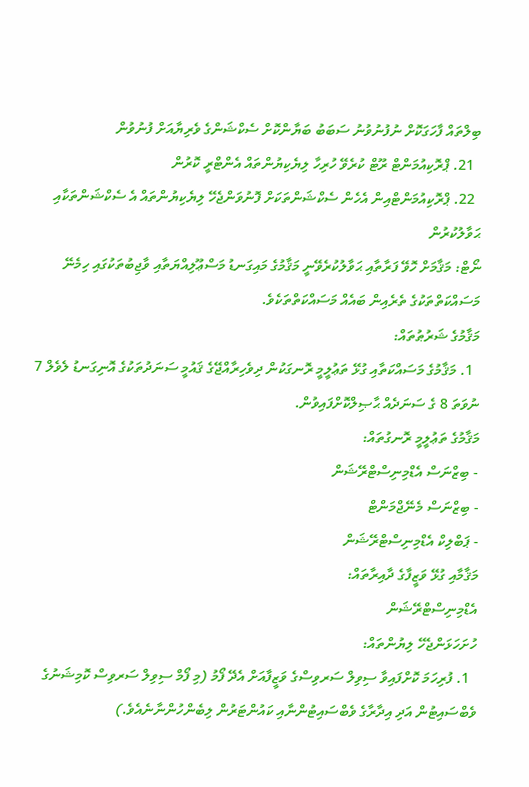ބިލްތައް ފާހަގަކޮށް ނުފުނުވުނު ސަބަބު ބަޔާންކޮށް ސެކްޝަންގެ ވެރިޔާއަށް ފުނުވުން
  21. ޕްރޮކިއުމަންޓް ރޫޓް ކުރެވޭ ހުރިހާ ލިޔެކިޔުންތައް އެންޓްރީ ކޮރުން
  22. ޕްރޮކިއުމަންޓްއިން އެހެން ސެކްޝަންތަކަށް ފޮނުވަންޖެހޭ ލިޔެކިޔުންތައް އެ ސެކްޝަންތަކާއި ޙަވާލުކުރުން
ނޯޓް: މަޤާމަށް ހޮވޭ ފަރާތާއި ޙަވާލުކުރެވޭނީ މަޤާމުގެ މައިގަނޑު މަސްޢޫލިއްޔަތާއި ވާޖިބުތަކުގައި ހިމެނޭ މަސައްކަތްތަކުގެ ތެރެއިން ބައެއް މަސައްކަތްތަކެވެ.
މަޤާމުގެ ޝަރުޠުތައް:
  1. މަޤާމުގެ މަސައްކަތާއި ގުޅޭ ތަޢުލީމީ ރޮނގަކުން ދިވެހިރާއްޖޭގެ ޤައުމީ ސަނަދުތަކުގެ އޮނިގަނޑު ލެވެލް 7 ނުވަތަ 8 ގެ ސަނަދެއް ޙާޞިލްކޮށްފައިވުން.
މަޤާމުގެ ތަޢުލީމީ ރޮނގުތައް:
- ބިޒްނަސް އެޑްމިނިސްޓްރޭޝަން
- ބިޒްނަސް މެނޭޖްމަންޓް
- ޕަބްލިކް އެޑްމިނިސްޓްރޭޝަން
މަޤާމާއި ގުޅޭ ވަޒީފާގެ ދާއިރާތައް:
އެޑްމިނިސްޓްރޭޝަން
ހުށަހަޅަންޖެހޭ ލިޔުންތައް:
  1. ފުރިހަމަ ކޮށްފައިވާ ސިވިލް ސަރވިސްގެ ވަޒީފާއަށް އެދޭ ފޯމު (މި ފޯމް ސިވިލް ސަރވިސް ކޮމިޝަނުގެ ވެބްސައިޓުން އަދި އިދާރާގެ ވެބްސައިޓުންނާއި ކައުންޓަރުން ލިބެންހުންނާނެއެވެ.)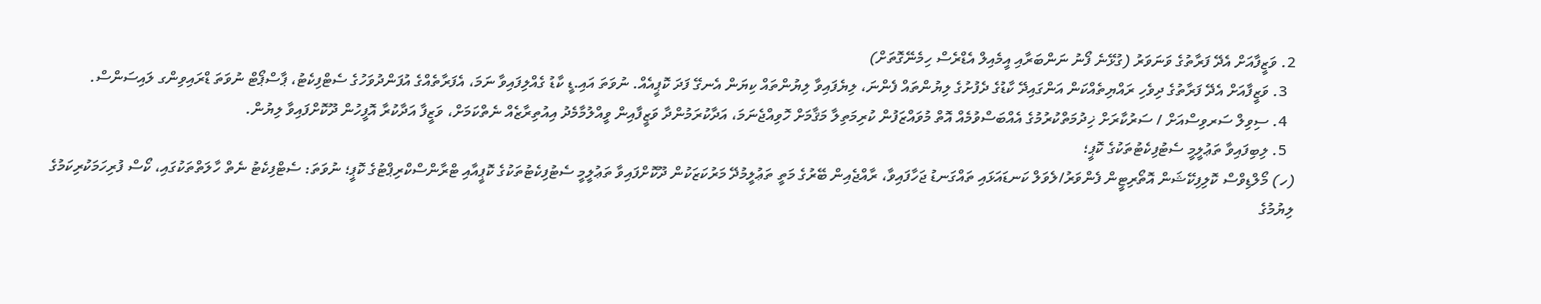2. ވަޒީފާއަށް އެދޭ ފަރާތުގެ ވަނަވަރު (ގުޅޭނެ ފޯނު ނަންބަރާއި އީމެއިލް އެޑްރެސް ހިމެނޭގޮތަށް)
  3. ވަޒީފާއަށް އެދޭ ފަރާތުގެ ދިވެހި ރައްޔިތެއްކަން އަންގައިދޭ ކާޑުގެ ދެފުށުގެ ލިޔުންތައް ފެންނަ، ލިޔެފައިވާ ލިޔުންތައް ކިޔަން އެނގޭ ފަދަ ކޮޕީއެއް. ނުވަތަ އައި.ޑީ ކާޑު ގެއްލިފައިވާ ނަމަ، އެފަރާތެއްގެ އުފަންދުވަހުގެ ސެޓްފިކެޓު، ޕާސްޕޯޓް ނުވަތަ ޑްރައިވިންގ ލައިސަންސް.
  4. ސިވިލް ސަރވިސްއަށް / ސަރުކާރަށް ޚިދުމަތްކުރުމުގެ އެއްބަސްވުމެއް އޮތް މުވައްޒަފުން ކުރިމަތިލާ މަޤާމަށް ހޮވިއްޖެނަމަ، އަދާކުރަމުންދާ ވަޒީފާއިން ވީއްލުމާމެދު އިއުތިރާޒެއް ނެތްކަމަށް، ވަޒީފާ އަދާކުރާ އޮފީހުން ދޫކޮށްފައިވާ ލިޔުން.
  5. ލިބިފައިވާ ތަޢުލީމީ ސެޓުފިކެޓުތަކުގެ ކޮޕީ؛
(ހ) މޯލްޑިވްސް ކޮލިފިކޭޝަން އޮތޯރިޓީން ފެންވަރު/ލެވަލް ކަނޑައަޅައި ތައްގަނޑު ޖަހާފައިވާ، ރާއްޖެއިން ބޭރުގެ މަތީ ތަޢުލީމުދޭ މަރުކަޒަކުން ދޫކޮށްފައިވާ ތަޢުލީމީ ސެޓުފިކެޓުތަކުގެ ކޮޕީއާއި ޓްރާންސްކްރިޕްޓުގެ ކޮޕީ؛ ނުވަތަ: ސެޓްފިކެޓު ނެތް ހާލަތްތަކުގައި، ކޯސް ފުރިހަމަކުރިކަމުގެ ލިޔުމުގެ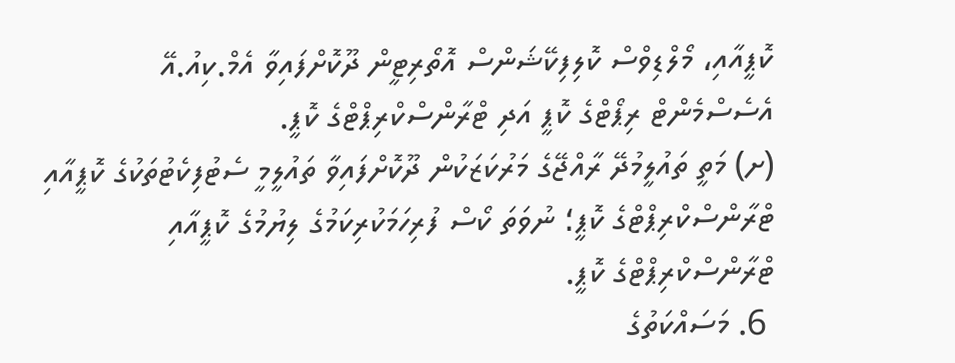ކޮޕީއާއި، މޯލްޑިވްސް ކޮލިފިކޭޝަންސް އޮތޯރިޓީން ދޫކޮށްފައިވާ އެމް.ކިއު.އޭ އެސެސްމެންޓް ރިޕޯޓްގެ ކޮޕީ އަދި ޓްރާންސްކްރިޕްޓްގެ ކޮޕީ.
(ށ) މަތީ ތައުލީމުދޭ ރާއްޖޭގެ މަރުކަޒަކުން ދޫކޮށްފައިވާ ތައުލީމީ ސެޓުފިކެޓުތަކުގެ ކޮޕީއާއި ޓްރާންސްކްރިޕްޓްގެ ކޮޕީ؛ ނުވަތަ ކޯސް ފުރިހަމަކުރިކަމުގެ ލިޔުމުގެ ކޮޕީއާއި ޓްރާންސްކްރިޕްޓްގެ ކޮޕީ.
 6. މަސައްކަތުގެ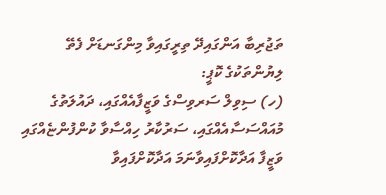ތަޖުރިބާ އަންގައިދޭ ތިރީގައިވާ މިންގަނޑަށް ފެތޭ ލިޔުންތަކުގެ ކޮޕީ:
(ހ) ސިވިލް ސަރވިސްގެ ވަޒީފާއެއްގައި، ދައުލަތުގެ މުއައްސަސާއެއްގައި، ސަރުކާރު ހިއްސާވާ ކުންފުންޏެއްގައި ވަޒީފާ އަދާކޮށްފައިވާނަމަ އަދާކޮށްފައިވާ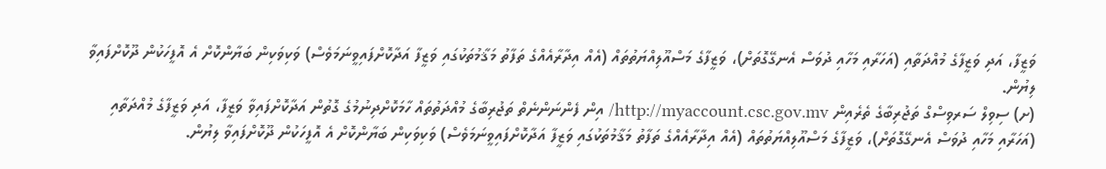ވަޒީފާ، އަދި ވަޒީފާގެ މުއްދަތާއި (އަހަރާއި މަހާއި ދުވަސް އެނގޭގޮތަށް)، ވަޒީފާގެ މަސްއޫލިއްޔަތުތައް (އެއް އިދާރާއެއްގެ ތަފާތު މަޤާމުތަކުގައި ވަޒީފާ އަދާކޮށްފައިވީނަމަވެސް) ވަކިވަކިން ބަޔާންކޮށް އެ އޮފީހަކުން ދޫކޮށްފައިވާ ލިޔުން.
(ށ) ސިވިލް ސަރވިސްގް ތަޖުރިބާގެ ތެރެއިން http://myaccount.csc.gov.mv/ އިން ފެންނަންނެތް ތަޖުރިބާގެ މުއްދަތުތައް ހާމަކޮށްދިނުމުގެ ގޮތުން އަދާކޮށްފައިވާ ވަޒީފާ، އަދި ވަޒީފާގެ މުއްދަތާއި (އަހަރާއި މަހާއި ދުވަސް އެނގޭގޮތަށް)، ވަޒީފާގެ މަސްއޫލިއްޔަތުތައް (އެއް އިދާރާއެއްގެ ތަފާތު މަޤާމުތަކުގައި ވަޒީފާ އަދާކޮށްފައިވީނަމަވެސް) ވަކިވަކިން ބަޔާންކޮށް އެ އޮފީހަކުން ދޫކޮށްފައިވާ ލިޔުން.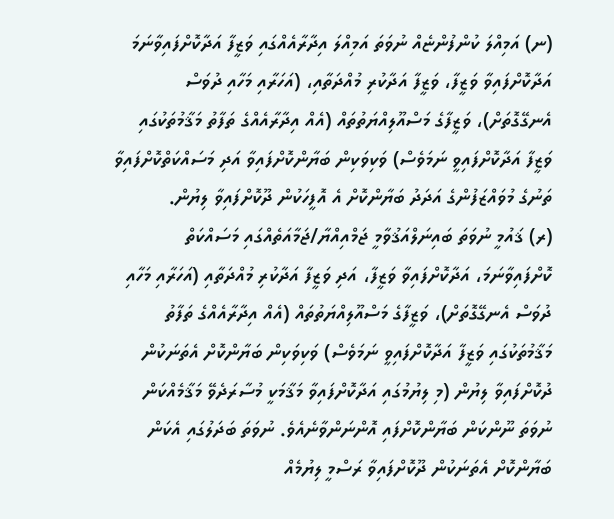(ނ) އަމިއްލަ ކުންފުންޏެއް ނުވަތަ އަމިއްލަ އިދާރާއެއްގައި ވަޒީފާ އަދާކޮށްފައިވާނަމަ އަދާކޮށްފައިވާ ވަޒީފާ، ވަޒީފާ އަދާކުރި މުއްދަތާއި، (އަހަރާއި މަހާއި ދުވަސް އެނގޭގޮތަށް)، ވަޒީފާގެ މަސްއޫލިއްޔަތުތައް (އެއް އިދާރާއެއްގެ ތަފާތު މަޤާމުތަކުގައި ވަޒީފާ އަދާކޮށްފައިވީ ނަމަވެސް) ވަކިވަކިން ބަޔާންކޮށްފައިވާ އަދި މަސައްކަތްކޮށްފައިވާ ތަނުގެ މުވައްޒަފުންގެ އަދަދު ބަޔާންކޮށް އެ އޮފީހަކުން ދޫކޮށްފައިވާ ލިޔުން.
(ރ) ޤައުމީ ނުވަތަ ބައިނަލްއަޤުވާމީ ޖަމްއިއްޔާ/ޖަމާއަތެއްގައި މަސައްކަތް ކޮށްފައިވާނަމަ، އަދާކޮށްފައިވާ ވަޒީފާ، އަދި ވަޒީފާ އަދާކުރި މުއްދަތާއި (އަހަރާއި މަހާއި ދުވަސް އެނގޭގޮތަށް)، ވަޒީފާގެ މަސްއޫލިއްޔަތުތައް (އެއް އިދާރާއެއްގެ ތަފާތު މަޤާމުތަކުގައި ވަޒީފާ އަދާކޮށްފައިވީ ނަމަވެސް) ވަކިވަކިން ބަޔާންކޮށް އެތަނަކުން ދުކޮށްފައިވާ ލިޔުން (މި ލިޔުމުގައި އަދާކޮށްފައިވާ މަޤާމަކީ މުސާރަދެވޭ މަޤާމެއްކަން ނުވަތަ ނޫންކަން ބަޔާންކޮށްފައި އޮންނަންވާނެއެވެ. ނުވަތަ ބަދަލުގައި އެކަން ބަޔާންކޮށް އެތަނަކުން ދޫކޮށްފައިވާ ރަސްމީ ލިޔުމެއް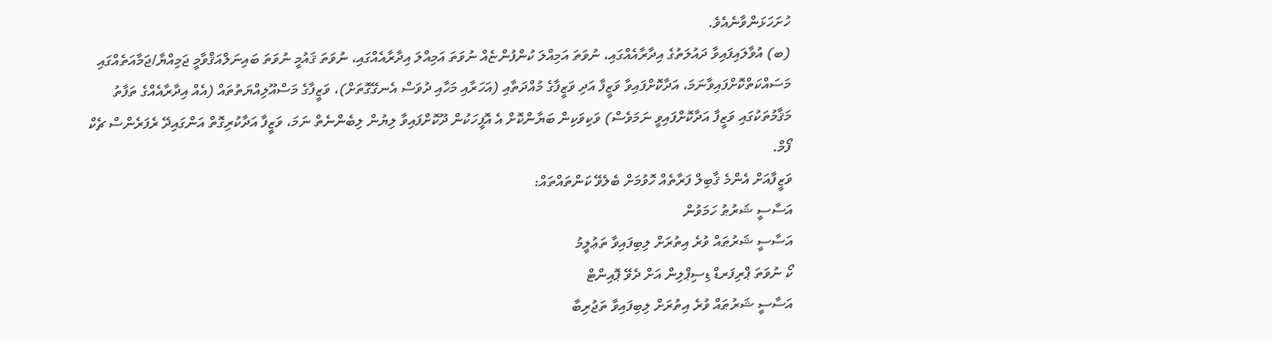ހުށަހަޅަންވާނެއެވެ.
(ބ) އުވާލައިފައިވާ ދައުލަތުގެ އިދާރާއެއްގައި، ނުވަތަ އަމިއްލަ ކުންފުންޏެއް ނުވަތަ އަމިއްލަ އިދާރާއެއްގައި، ނުވަތަ ޤައުމީ ނުވަތަ ބައިނަލްއަޤްވާމީ ޖަމިއްޔާ/ޖަމާއަތެއްގައި މަސައްކަތްކޮށްފައިވާނަމަ، އަދާކޮށްފައިވާ ވަޒީފާ އަދި ވަޒީފާގެ މުއްދަތާއި (އަހަރާއި މަހާއި ދުވަސް އެނގޭގޮތަށް)، ވަޒީފާގެ މަސްއޫލިއްޔަތުތައް (އެއް އިދާރާއެއްގެ ތަފާތު މަޤާމުތަކުގައި ވަޒީފާ އަދާކޮށްފައިވީ ނަމަވެސް) ވަކިވަކިން ބަޔާންކޮށް އެ އޮފީހަކުން ދޫކޮށްފައިވާ ލިޔުން ލިބެންނެތް ނަމަ، ވަޒީފާ އަދާކުރިގޮތް އަންގައިދޭ ރެފަރެންސް ޗެކް ފޯމް.
ވަޒީފާއަށް އެންމެ ޤާބިލް ފަރާތެއް ހޮވުމަށް ބެލެވޭ ކަންތައްތައް:
އަސާސީ ޝަރުޠު ހަމަވުން
އަސާސީ ޝަރުޠައް ވުރެ އިތުރަށް ލިބިފައިވާ ތަޢުލީމު
ކޯ ނުވަތަ ޕްރިފަރޑް ޑިސިޕްލިން އަށް ދެވޭ ޕޮއިންޓް
އަސާސީ ޝަރުޠައް ވުރެ އިތުރަށް ލިބިފައިވާ ތަޖުރިބާ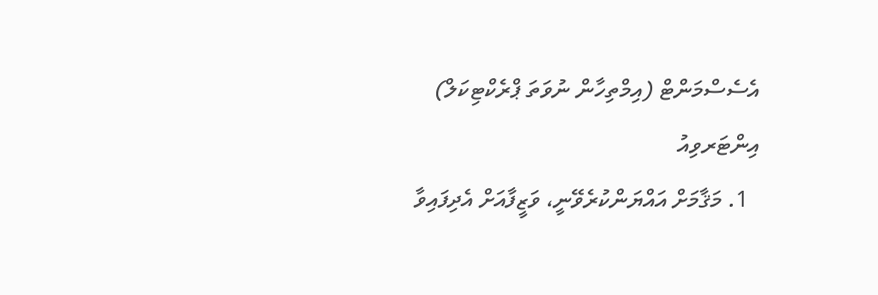އެސެސްމަންޓް (އިމްތިހާން ނުވަތަ ޕްރެކްޓިކަލް)
އިންޓަރވިއު
  1. މަޤާމަށް އައްޔަންކުރެވޭނީ، ވަޒީފާއަށް އެދިފައިވާ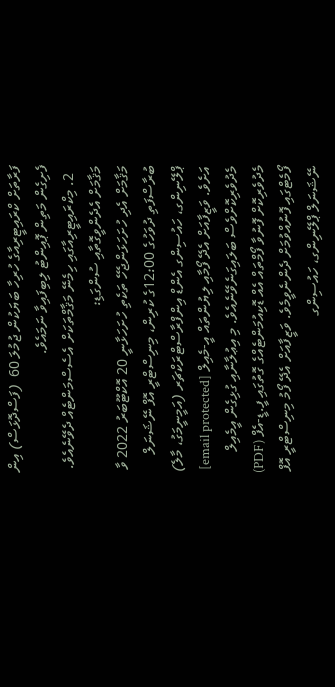ފަރާތަށް ކްރައިޓީރިއާގެ ހުރިހާ ބަޔަކުން ޖުމުލަ 60  (ފަސްދޮޅަސް) އިން ފެށިގެން މަތިން ޕޮއިންޓު ލިބިފައިވާ ނަމައެވެ.
  2. މިކްރައިޓީރިއާގައި ހިމެނޭ މަޤާމްތަކަށް އެސެސްމަންޓެއް ދެވޭނެއެވެ.
މަޤާމަށް އެދެންވީގޮތާއި ސުންގަޑި:
މަޤާމަށް އެދި ހުށަހަޅަންޖެހޭ ތަކެތި ހުށަހަޅާނީ 20 އޮކްޓޫބަރު 2022 ވާ ބުރާސްފަތި ދުވަހުގެ 12:00ގެ ކުރިން، މިނިސްޓްރީ އޮފް ނޭޝަނަލް ޕްލޭނިންގ، ހައުސިންގ އެންޑް އިންފްރާސްޓްރަކްޗަރ (އަމީނީމަގު، މާލެ) އަށެވެ. ވަޒީފާއަށް އެދޭ ފޯމާއި ލިޔުންތައް އީ-މެއިލް [email protected] މެދުވެރިކޮށްވެސް ބަލައިގަނެވޭނެއެވެ. މި އިޢުލާނާއި ގުޅިގެން އީމެއިލް މެދުވެރިކޮށް ފޮނުވާ ފޯމްތައް އެއް ޑޮކިއުމަންޓެއްގެ ގޮތުގައި ފީ.ޑީ-އެފް (PDF) ފޯމެޓްގައި ފޮނުއްވުމަށް ދެންނެވީމެވެ. ވަޒީފާއަށް އެދޭ ފޯމު މިނިސްޓްރީ އޮފް ނޭޝަނަލް ޕްލޭނިންގ، ހައުސިންގ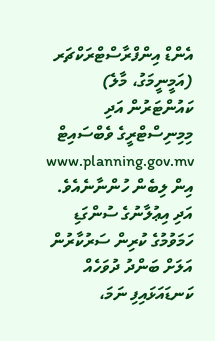އެންޑް އިންފްރާސްޓްރަކްޗަރ (އަމީނީމަގު، މާލެ) ކައުންޓަރުން އަދި މިމިނިސްޓްރީގެ ވެބްސައިޓް www.planning.gov.mv އިން ލިބެން ހުންނާނެއެވެ. އަދި އިޢުލާނުގެ ސުންގަޑި ހަމަވުމުގެ ކުރިން ސަރުކާރުން އަލަށް ބަންދު ދުވަހެއް ކަނޑައަޅައިފި ނަމަ،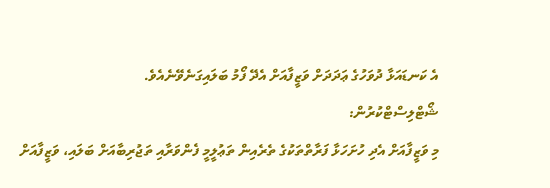އެ ކަނޑައަޅާ ދުވަހުގެ ޢަދަދަށް ވަޒީފާއަށް އެދޭ ފޯމު ބަލައިގަނެވޭނެއެވެ.
ޝޯޓްލިސްޓްކުރުން:
މި ވަޒީފާއަށް އެދި ހުށަހަޅާ ފަރާތްތަކުގެ ތެރެއިން ތަޢުލީމީ ފެންވަރާއި ތަޖުރިބާއަށް ބަލައި، ވަޒީފާއަށް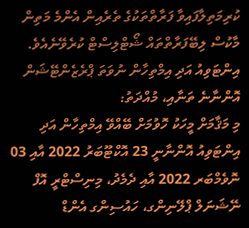ކުރިމަތިލާފައިވާ ފަރާތްތަކުގެ ތެރެއިން އެންމެ މަތިން މާކުސް ލިބޭފަރާތްތައް ޝޯޓްލިސްޓް ކުރެވޭނެއެވެ.
އިންޓަވިއު އަދި އިމްތިހާން ނުވަތަ ޕްރެޒެންޓޭޝަން  އޮންނާނެ ތަނާއި، މުއްދަތު:
މި މަޤާމަށް މީހަކު ހޮވުމަށް ބޭއްވޭ އިމްތިހާން އަދި އިންޓަވިއު އޮންނާނީ 23 އޮކްޓޫބަރު 2022 އާއި 03 ނޮވެމްބަރ 2022 އާއި ދެމެދު، މިނިސްޓްރީ އޮފް ނޭޝަނަލް ޕްލޭނިންގ، ހައުސިންގ އެންޑް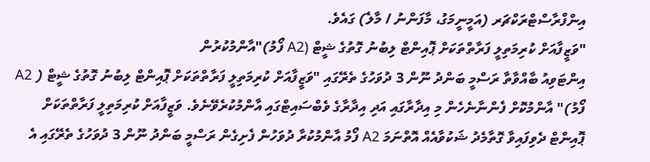އިންފްރާސްޓްރަކްޗަރ (އަމީނީމަގު، މާފަންނު / މާލެ) ގައެވެ.
"ވަޒީފާއަށް ކުރިމަތިލީ ފަރާތްތަކަށް ޕޮއިންޓް ލިބުނު ގޮތުގެ ޝީޓް (A2 ފޯމު)"އާންމުކުރުން
އިންޓަވިއު ބާއްވާތާ ރަސްމީ ބަންދު ނޫން 3 ދުވަހުގެ ތެރޭގައި "ވަޒީފާއަށް ކުރިމަތިލީ ފަރާތްތަކަށް ޕޮއިންޓް ލިބުނު ގޮތުގެ ޝީޓް ( A2 ފޯމު)" އާންމުކޮށް ފެންނާނެހެން މި އިދާރާގައި އަދި އިދާރާގެ ވެބްސައިޓްގައި އާންމުކުރެވޭނެވެ. ވަޒީފާއަށް ކުރިމަތިލީ ފަރާތްތަކަށް ޕޮއިންޓް ދެވިފައިވާ ގޮތާމެދު ޝަކުވާއެއް އޮތްނަމަ A2 ފޯމު އާންމުކުރާ ދުވަހުން ފެށިގެން ރަސްމީ ބަންދު ނޫން 3 ދުވަހުގެ ތެރޭގައި އެ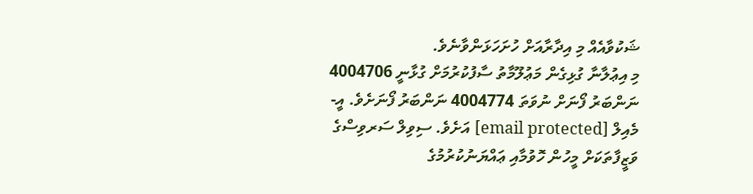ޝަކުވާއެއް މި އިދާރާއަށް ހުށަހަޅަންވާނެވެ.
މި އިޢުލާނާ ގުޅިގެން މަޢުލޫމާތު ސާފުކުރުމަށް ގުޅާނީ 4004706 ނަންބަރު ފޯނަށް ނުވަތަ 4004774 ނަންބަރު ފޯނަށެވެ. އީ-މެއިލް [email protected] އަށެވެ. ސިވިލް ސަރވިސްގެ ވަޒީފާތަކަށް މީހުން ހޮވުމާއި ޢައްޔަނުކުރުމުގެ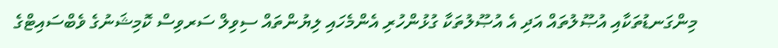މިންގަނޑުތަކާއި އުޞޫލުތައް އަދި އެ އުޞޫލުތަކާ ގުޅުންހުރި އެންމެހައި ލިޔުންތައް ސިވިލް ސަރވިސް ކޮމިޝަނުގެ ވެބްސައިޓްގެ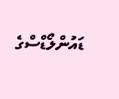ޑައުންލޯޑްސްގެ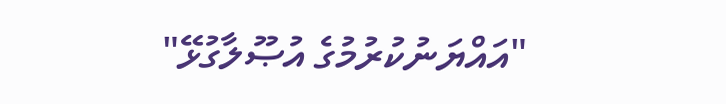"އައްޔަނުކުރުމުގެ އުޞޫލާގުޅޭ"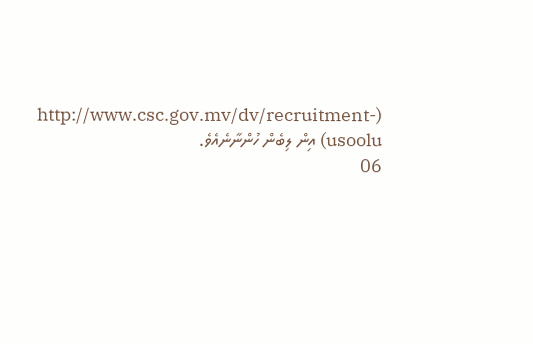(http://www.csc.gov.mv/dv/recruitment-usoolu) އިން ލިބެން ހުންނާނެއެވެ.
06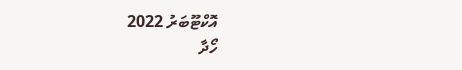އޮކްޓޫބަރު 2022
ހޯދާ